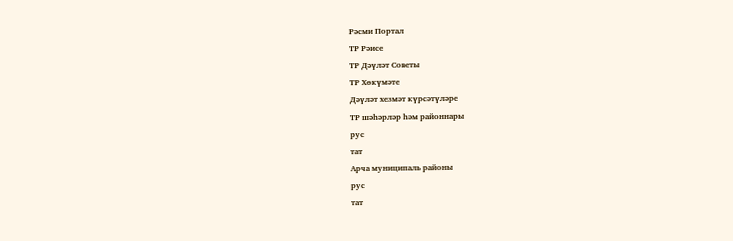Рәсми Портал
ТР Рәисе
ТР Дәүләт Советы
ТР Хөкүмәте
Дәүләт хезмәт күрсәтүләре
ТР шәһәрләр һәм районнары
рус
тат
Арча муниципаль районы
рус
тат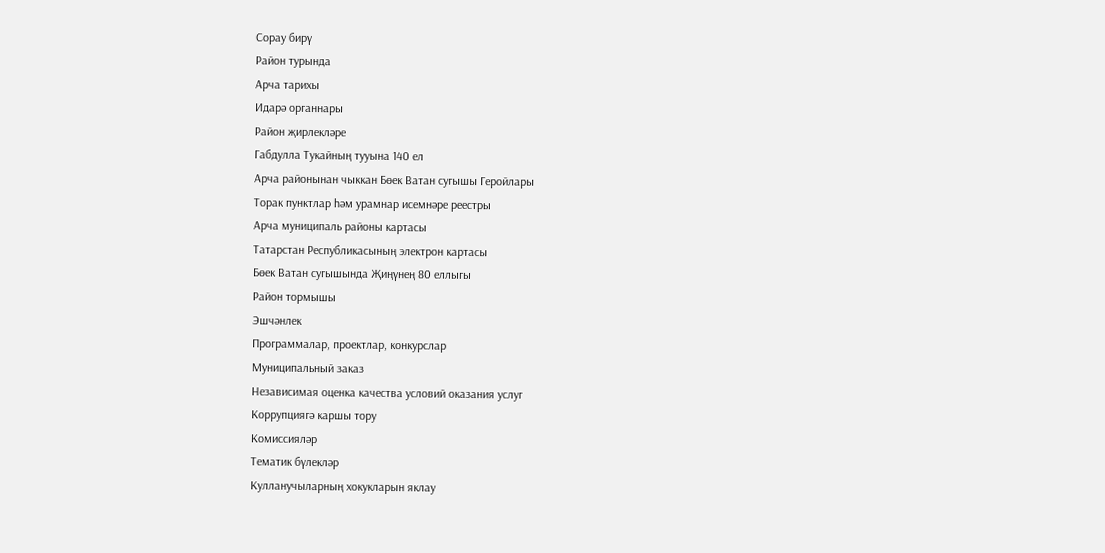Сорау бирү
Район турында
Арча тарихы
Идарә органнары
Район җирлекләре
Габдулла Тукайның тууына 140 ел
Арча районынан чыккан Бөек Ватан сугышы Геройлары
Торак пунктлар һәм урамнар исемнәре реестры
Арча муниципаль районы картасы
Татарстан Республикасының электрон картасы
Бөек Ватан сугышында Җиңүнең 80 еллыгы
Район тормышы
Эшчәнлек
Программалар, проектлар, конкурслар
Муниципальный заказ
Независимая оценка качества условий оказания услуг
Коррупциягә каршы тору
Комиссияләр
Тематик бүлекләр
Кулланучыларның хокукларын яклау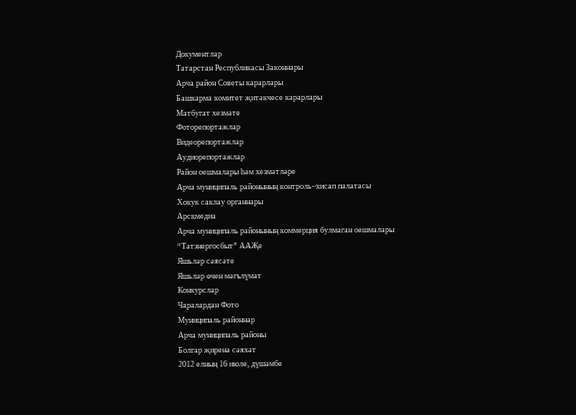Документлар
Татарстан Республикасы Законнары
Арча район Советы карарлары
Башкарма комитет җитәкчесе карарлары
Матбугат хезмәте
Фоторепортажлар
Видеорепортажлар
Аудиорепортажлар
Район оешмалары һәм хезмәтләре
Арча муниципаль районының контроль–хисап палатасы
Хокук саклау органнары
Арскмедиа
Арча муниципаль районының коммерция булмаган оешмалары
“Татэнергосбыт” ААҖе
Яшьләр сәясәте
Яшьләр өчен мәгълүмат
Конкурслар
Чаралардан Фото
Муниципаль районнар
Арча муниципаль районы
Болгар җиренә сәяхәт
2012 елның 16 июле, дүшәмбе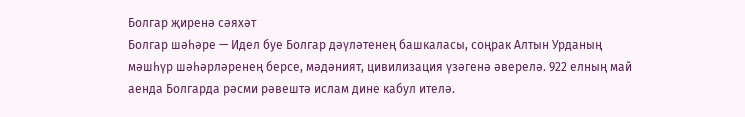Болгар җиренә сәяхәт
Болгар шәһәре — Идел буе Болгар дәүләтенең башкаласы, соңрак Алтын Урданың мәшһүр шәһәрләренең берсе, мәдәният, цивилизация үзәгенә әверелә. 922 елның май аенда Болгарда рәсми рәвештә ислам дине кабул ителә.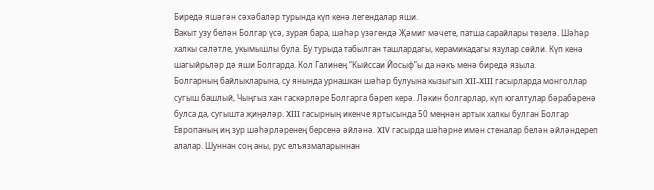Биредә яшәгән сәхәбаләр турында күп кенә легендалар яши.
Вакыт узу белән Болгар үсә, зурая бара, шәһәр үзәгендә Җәмиг мәчете, патша сарайлары төзелә. Шәһәр халкы сәләтле, укымышлы була. Бу турыда табылган ташлардагы, керамикадагы язулар сөйли. Күп кенә шагыйрьләр дә яши Болгарда. Кол Галинең “Кыйссаи Йосыф”ы да нәкъ менә биредә языла.
Болгарның байлыкларына, су янында урнашкан шәһәр булуына кызыгып XII-XIII гасырларда монголлар сугыш башлый, Чыңгыз хан гаскәрләре Болгарга бәреп керә. Ләкин болгарлар, күп югалтулар бәрабәренә булса да, сугышта җиңәләр. XIII гасырның икенче яртысында 50 меңнән артык халкы булган Болгар Европаның иң зур шәһәрләренең берсенә әйләнә. XIV гасырда шәһәрне имән стеналар белән әйләндереп алалар. Шуннан соң аны, рус елъязмаларыннан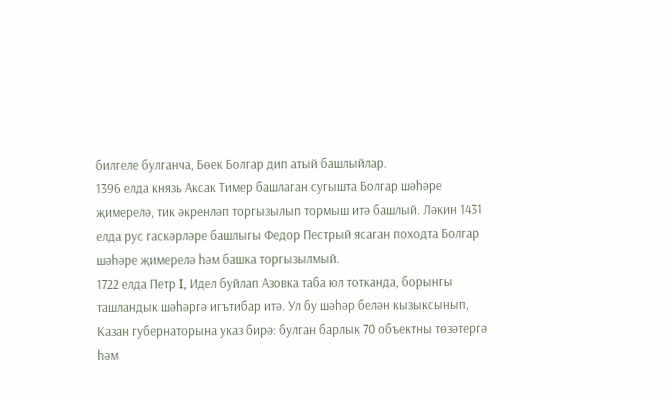билгеле булганча, Бөек Болгар дип атый башлыйлар.
1396 елда князь Аксак Тимер башлаган сугышта Болгар шәһәре җимерелә, тик әкренләп торгызылып тормыш итә башлый. Ләкин 1431 елда рус гаскәрләре башлыгы Федор Пестрый ясаган походта Болгар шәһәре җимерелә һәм башка торгызылмый.
1722 елда Петр I, Идел буйлап Азовка таба юл тотканда, борынгы ташландык шәһәргә игътибар итә. Ул бу шәһәр белән кызыксынып, Казан губернаторына указ бирә: булган барлык 70 объектны төзәтергә һәм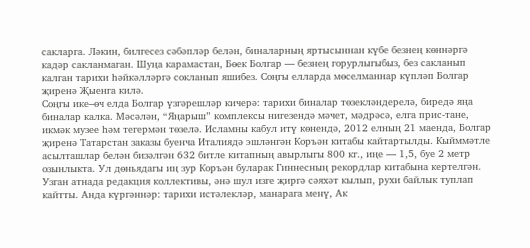сакларга. Ләкин, билгесез сәбәпләр белән, биналарның яртысыннан күбе безнең көннәргә кадәр сакланмаган. Шуңа карамастан, Бөек Болгар — безнең горурлыгыбыз, без сакланып калган тарихи һәйкәлләргә сокланып яшибез. Соңгы елларда мөселманнар күпләп Болгар җиренә Җыенга килә.
Соңгы ике–өч елда Болгар үзгәрешләр кичерә: тарихи биналар төзекләндерелә, биредә яңа биналар калка. Мәсәлән, “Яңарыш” комплексы нигезендә мәчет, мәдрәсә, елга прис-тане, икмәк музее һәм тегермән төзелә. Исламны кабул итү көнендә, 2012 елның 21 маенда, Болгар җиренә Татарстан заказы буенча Италиядә эшләнгән Коръән китабы кайтартылды. Кыйммәтле асылташлар белән бизәлгән 632 битле китапның авырлыгы 800 кг., иңе — 1,5, буе 2 метр озынлыкта. Ул дөньядагы иң зур Коръән буларак Гиннесның рекордлар китабына кертелгән.
Узган атнада редакция коллективы, әнә шул изге җиргә сәяхәт кылып, рухи байлык туплап кайтты. Анда күргәннәр: тарихи истәлекләр, манарага менү, Ак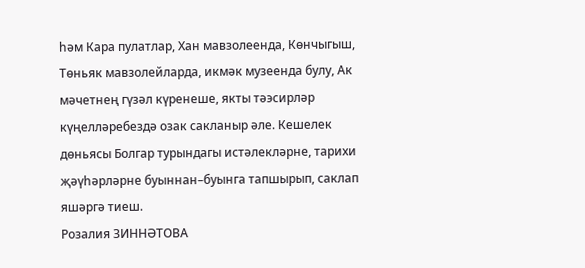һәм Кара пулатлар, Хан мавзолеенда, Көнчыгыш, Төньяк мавзолейларда, икмәк музеенда булу, Ак мәчетнең гүзәл күренеше, якты тәэсирләр күңелләребездә озак сакланыр әле. Кешелек дөньясы Болгар турындагы истәлекләрне, тарихи җәүһәрләрне буыннан–буынга тапшырып, саклап яшәргә тиеш.
Розалия ЗИННӘТОВА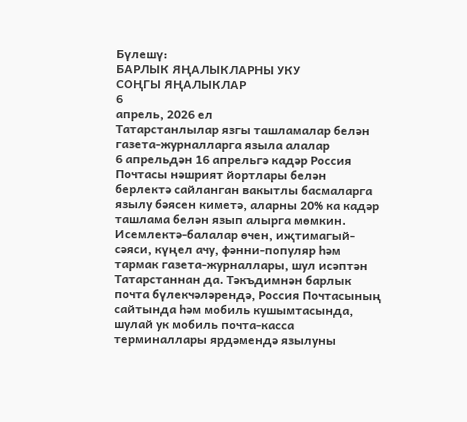Бүлешү:
БАРЛЫК ЯҢАЛЫКЛАРНЫ УКУ
СОҢГЫ ЯҢАЛЫКЛАР
6
апрель, 2026 ел
Татарстанлылар язгы ташламалар белән газета-журналларга языла алалар
6 апрельдән 16 апрельгә кадәр Россия Почтасы нәшрият йортлары белән берлектә сайланган вакытлы басмаларга язылу бәясен киметә, аларны 20% ка кадәр ташлама белән язып алырга мөмкин. Исемлектә-балалар өчен, иҗтимагый-сәяси, күңел ачу, фәнни-популяр һәм тармак газета-журналлары, шул исәптән Татарстаннан да. Тәкъдимнән барлык почта бүлекчәләрендә, Россия Почтасының сайтында һәм мобиль кушымтасында, шулай ук мобиль почта-касса терминаллары ярдәмендә язылуны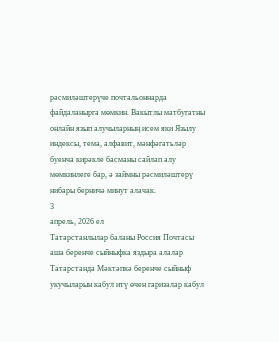рәсмиләштерүче почтальоннарда файдаланырга мөмкин. Вакытлы матбугатны онлайн язып алучыларның исем яки Язылу индексы, тема, алфавит, мәнфәгатьләр буенча кирәкле басманы сайлап алу мөмкинлеге бар, ә займны рәсмиләштерү нибары берничә минут алачак.
3
апрель, 2026 ел
Татарстанлылар баланы Россия Почтасы аша беренче сыйныфка яздыра алалар
Татарстанда Мәктәпкә беренче сыйныф укучыларын кабул итү өчен гаризалар кабул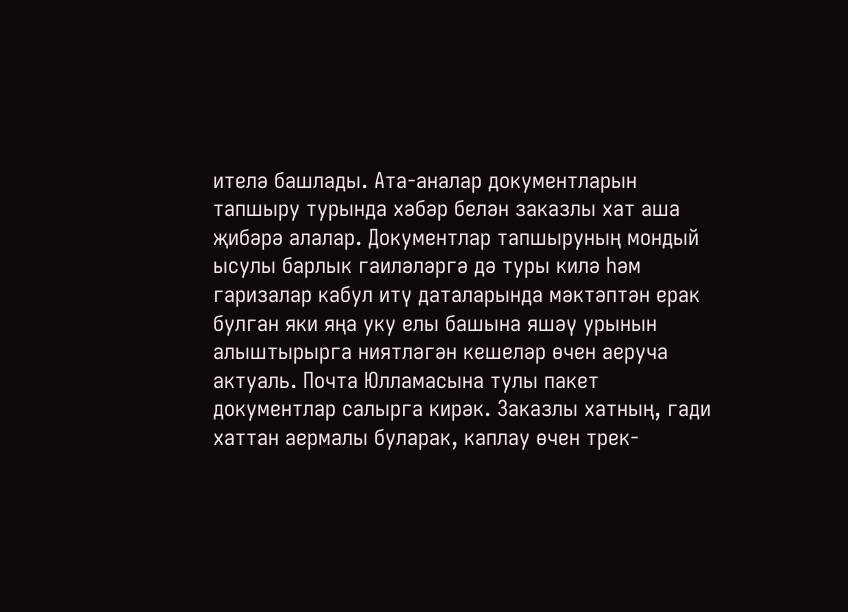ителә башлады. Ата-аналар документларын тапшыру турында хәбәр белән заказлы хат аша җибәрә алалар. Документлар тапшыруның мондый ысулы барлык гаиләләргә дә туры килә һәм гаризалар кабул итү даталарында мәктәптән ерак булган яки яңа уку елы башына яшәү урынын алыштырырга ниятләгән кешеләр өчен аеруча актуаль. Почта Юлламасына тулы пакет документлар салырга кирәк. Заказлы хатның, гади хаттан аермалы буларак, каплау өчен трек-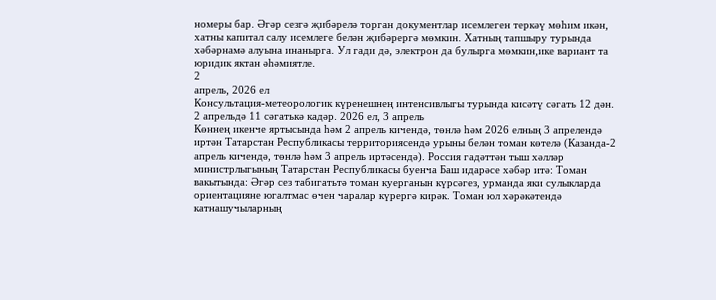номеры бар. Әгәр сезгә җибәрелә торган документлар исемлеген теркәү мөһим икән, хатны капитал салу исемлеге белән җибәрергә мөмкин. Хатның тапшыру турында хәбәрнамә алуына инанырга. Ул гади дә, электрон да булырга мөмкин,ике вариант та юридик яктан әһәмиятле.
2
апрель, 2026 ел
Консультация-метеорологик күренешнең интенсивлыгы турында кисәтү сәгать 12 дән. 2 апрельдә 11 сәгатькә кадәр. 2026 ел, 3 апрель
Көннең икенче яртысында һәм 2 апрель кичендә, төнлә һәм 2026 елның 3 апрелендә иртән Татарстан Республикасы территориясендә урыны белән томан көтелә (Казанда-2 апрель кичендә, төнлә һәм 3 апрель иртәсендә). Россия гадәттән тыш хәлләр министрлыгының Татарстан Республикасы буенча Баш идарәсе хәбәр итә: Томан вакытында: Әгәр сез табигатьтә томан куерганын күрсәгез, урманда яки сулыкларда ориентацияне югалтмас өчен чаралар күрергә кирәк. Томан юл хәрәкәтендә катнашучыларның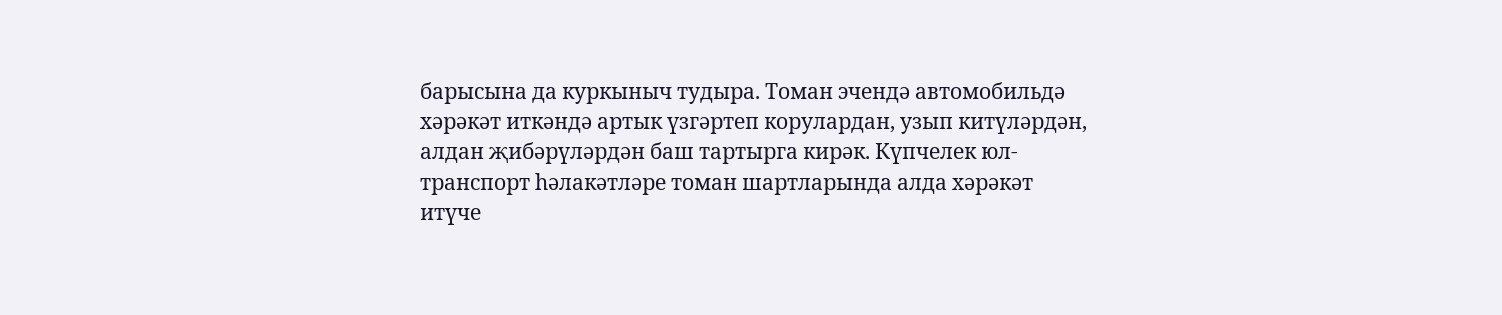барысына да куркыныч тудыра. Томан эчендә автомобильдә хәрәкәт иткәндә артык үзгәртеп корулардан, узып китүләрдән, алдан җибәрүләрдән баш тартырга кирәк. Күпчелек юл-транспорт һәлакәтләре томан шартларында алда хәрәкәт итүче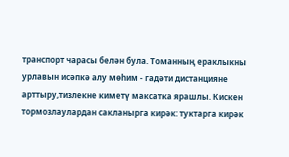транспорт чарасы белән була. Томанның ераклыкны урлавын исәпкә алу мөһим - гадәти дистанцияне арттыру,тизлекне киметү максатка ярашлы. Кискен тормозлаулардан сакланырга кирәк: туктарга кирәк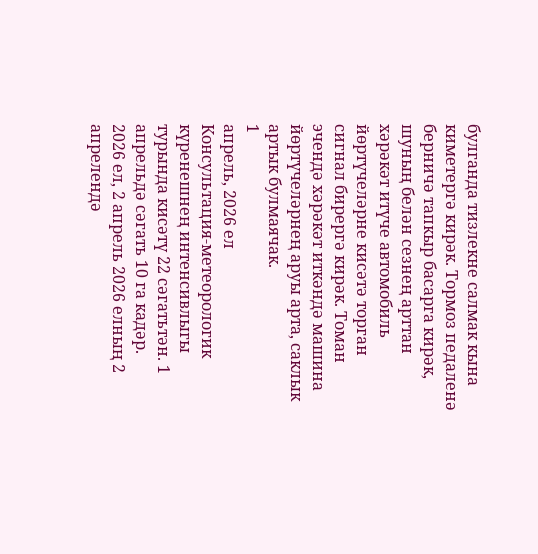булганда тизлекне салмак кына киметергә кирәк. Тормоз педаленә берничә тапкыр басарга кирәк, шуның белән сезнең арттан хәрәкәт итүче автомобиль йөртүчеләрне кисәтә торган сигнал бирергә кирәк. Томан эчендә хәрәкәт иткәндә машина йөртүчеләрнең аруы арта, саклык артык булмаячак.
1
апрель, 2026 ел
Консультация-метеорологик күренешнең интенсивлыгы турында кисәтү 22 сәгатьтән. 1 апрельдә сәгать 10 га кадәр.
2026 ел, 2 апрель 2026 елның 2 апрелендә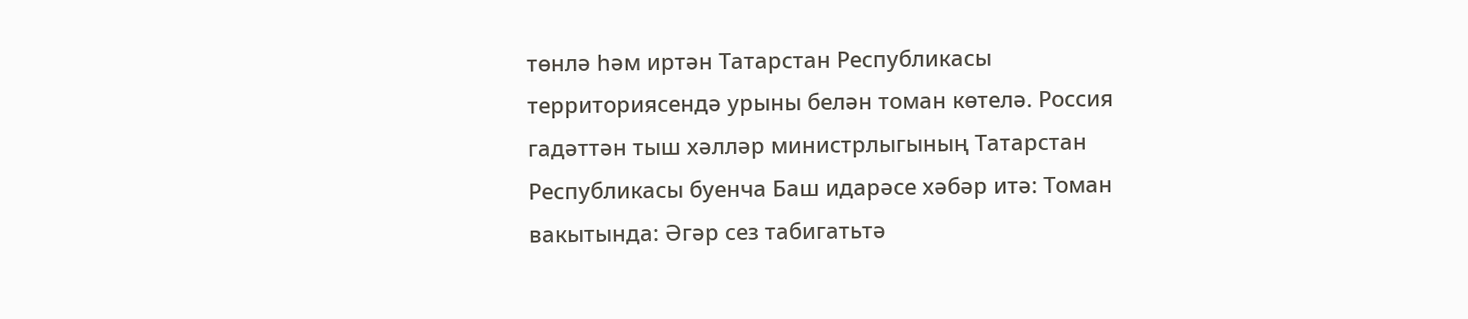төнлә һәм иртән Татарстан Республикасы территориясендә урыны белән томан көтелә. Россия гадәттән тыш хәлләр министрлыгының Татарстан Республикасы буенча Баш идарәсе хәбәр итә: Томан вакытында: Әгәр сез табигатьтә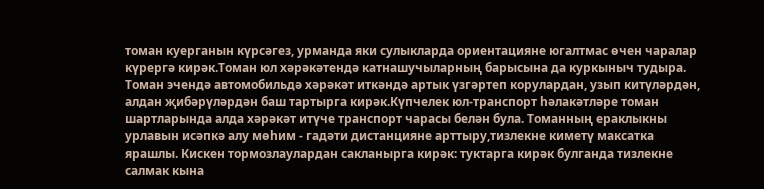томан куерганын күрсәгез, урманда яки сулыкларда ориентацияне югалтмас өчен чаралар күрергә кирәк.Томан юл хәрәкәтендә катнашучыларның барысына да куркыныч тудыра. Томан эчендә автомобильдә хәрәкәт иткәндә артык үзгәртеп корулардан, узып китүләрдән, алдан җибәрүләрдән баш тартырга кирәк.Күпчелек юл-транспорт һәлакәтләре томан шартларында алда хәрәкәт итүче транспорт чарасы белән була. Томанның ераклыкны урлавын исәпкә алу мөһим - гадәти дистанцияне арттыру,тизлекне киметү максатка ярашлы. Кискен тормозлаулардан сакланырга кирәк: туктарга кирәк булганда тизлекне салмак кына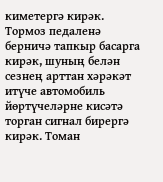киметергә кирәк. Тормоз педаленә берничә тапкыр басарга кирәк, шуның белән сезнең арттан хәрәкәт итүче автомобиль йөртүчеләрне кисәтә торган сигнал бирергә кирәк. Томан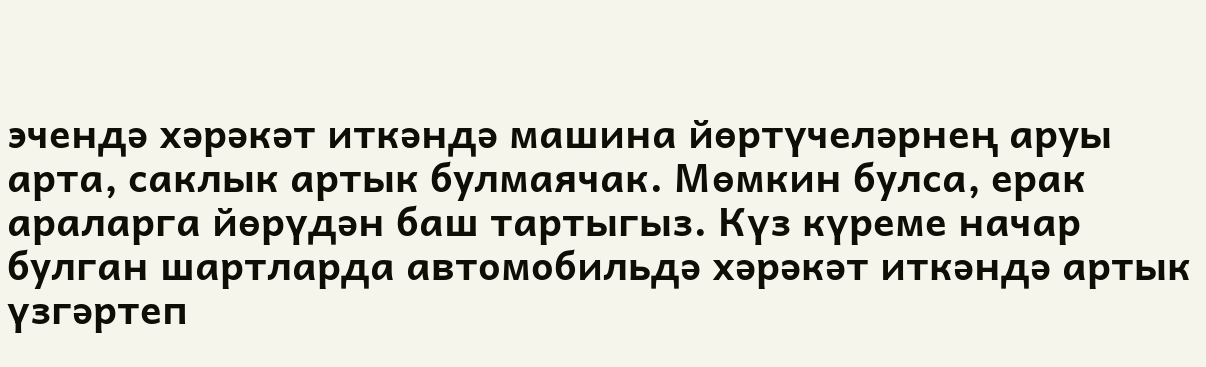эчендә хәрәкәт иткәндә машина йөртүчеләрнең аруы арта, саклык артык булмаячак. Мөмкин булса, ерак араларга йөрүдән баш тартыгыз. Күз күреме начар булган шартларда автомобильдә хәрәкәт иткәндә артык үзгәртеп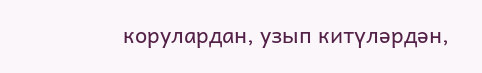корулардан, узып китүләрдән,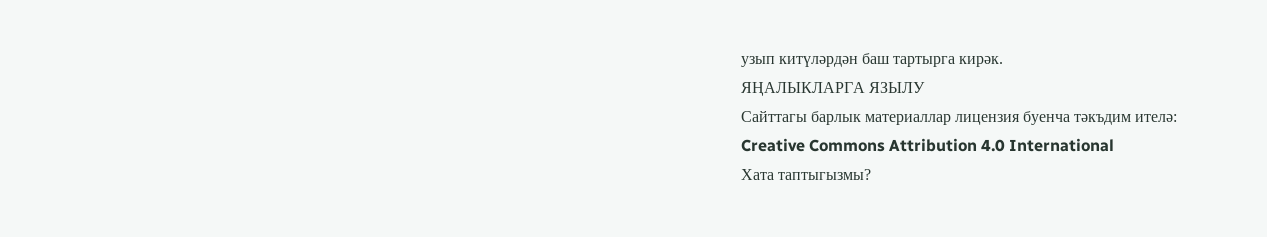узып китүләрдән баш тартырга кирәк.
ЯҢАЛЫКЛАРГА ЯЗЫЛУ
Сайттагы барлык материаллар лицензия буенча тәкъдим ителә:
Creative Commons Attribution 4.0 International
Хата таптыгызмы?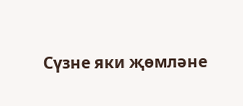Сүзне яки җөмләне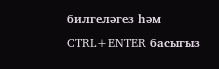билгеләгез һәм CTRL+ENTER басыгыз